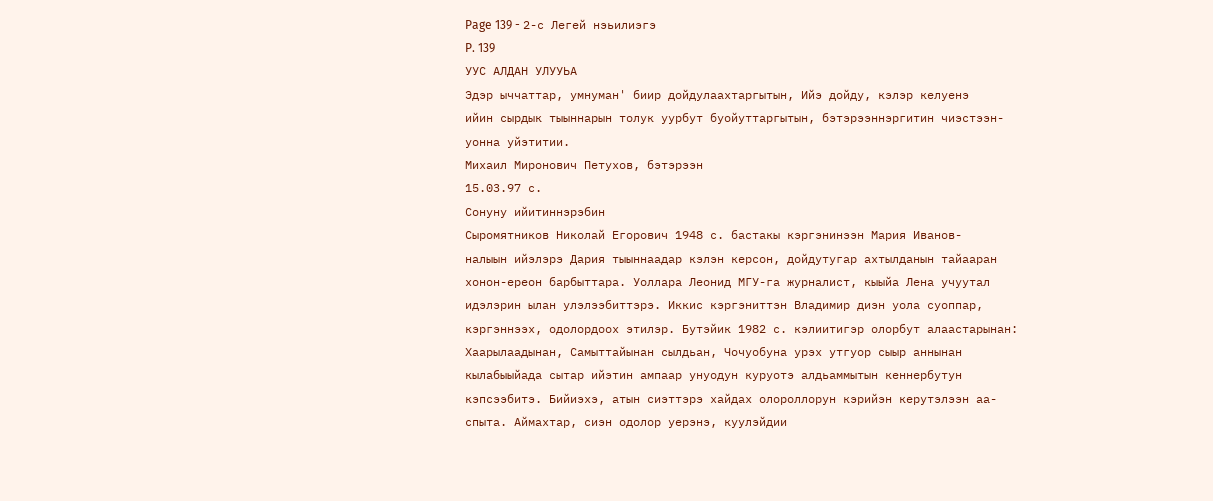Page 139 - 2-с Легей нэьилиэгэ
P. 139
УУС АЛДАН УЛУУЬА
Эдэр ыччаттар, умнуман' биир дойдулаахтаргытын, Ийэ дойду, кэлэр келуенэ
ийин сырдык тыыннарын толук уурбут буойуттаргытын, бэтэрээннэргитин чиэстээн-
уонна уйэтитии.
Михаил Миронович Петухов, бэтэрээн
15.03.97 с.
Сонуну ийитиннэрэбин
Сыромятников Николай Егорович 1948 с. бастакы кэргэнинээн Мария Иванов-
налыын ийэлэрэ Дария тыыннаадар кэлэн керсон, дойдутугар ахтылданын тайааран
хонон-ереон барбыттара. Уоллара Леонид МГУ-га журналист, кыыйа Лена учуутал
идэлэрин ылан улэлээбиттэрэ. Иккис кэргэниттэн Владимир диэн уола суоппар,
кэргэннээх, одолордоох этилэр. Бутэйик 1982 с. кэлиитигэр олорбут алаастарынан:
Хаарылаадынан, Самыттайынан сылдьан, Чочуобуна урэх утгуор сыыр аннынан
кылабыыйада сытар ийэтин ампаар унуодун куруотэ алдьаммытын кеннербутун
кэпсээбитэ. Бийиэхэ, атын сиэттэрэ хайдах олороллорун кэрийэн керутэлээн аа-
спыта. Аймахтар, сиэн одолор уерэнэ, куулэйдии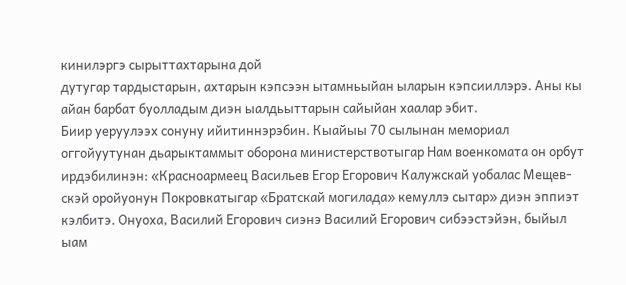кинилэргэ сырыттахтарына дой
дутугар тардыстарын, ахтарын кэпсээн ытамньыйан ыларын кэпсииллэрэ. Аны кы
айан барбат буолладым диэн ыалдьыттарын сайыйан хаалар эбит.
Биир уеруулээх сонуну ийитиннэрэбин. Кыайыы 70 сылынан мемориал
оггойуутунан дьарыктаммыт оборона министерствотыгар Нам военкомата он орбут
ирдэбилинэн: «Красноармеец Васильев Егор Егорович Калужскай уобалас Мещев-
скэй оройуонун Покровкатыгар «Братскай могилада» кемуллэ сытар» диэн эппиэт
кэлбитэ. Онуоха, Василий Егорович сиэнэ Василий Егорович сибээстэйэн, быйыл
ыам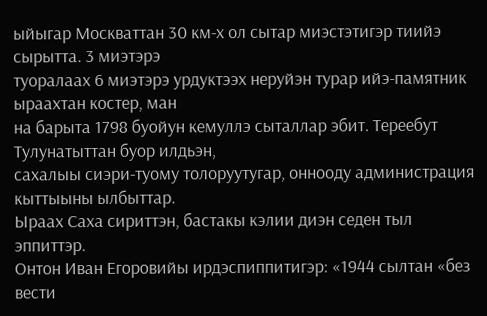ыйыгар Москваттан 30 км-х ол сытар миэстэтигэр тиийэ сырытта. 3 миэтэрэ
туоралаах 6 миэтэрэ урдуктээх неруйэн турар ийэ-памятник ыраахтан костер, ман
на барыта 1798 буойун кемуллэ сыталлар эбит. Тереебут Тулунатыттан буор илдьэн,
сахалыы сиэри-туому толоруутугар, оннооду администрация кыттыыны ылбыттар.
Ыраах Саха сириттэн, бастакы кэлии диэн седен тыл эппиттэр.
Онтон Иван Егоровийы ирдэспиппитигэр: «1944 сылтан «без вести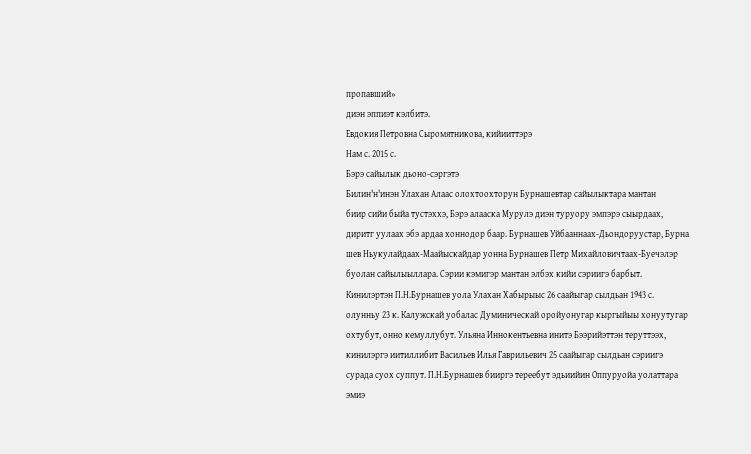пропавший»
диэн эппиэт кэлбитэ.
Евдокия Петровна Сыромятникова, кийииттэрэ
Нам с. 2015 с.
Бэрэ сайылык дьоно-сэргэтэ
Билин'н'инэн Улахан Алаас олохтоохторун Бурнашевтар сайылыктара мантан
биир сийи быйа тустэххэ, Бэрэ алааска Мурулэ диэн туруору эмпэрэ сыырдаах,
диритг уулаах эбэ ардаа хоннодор баар. Бурнашев Уйбааннаах-Дьондоруустар, Бурна
шев Ньукулайдаах-Маайыскайдар уонна Бурнашев Петр Михайловичтаах-Буечэлэр
буолан сайылыыллара. Сэрии кэмигэр мантан элбэх кийи сэриигэ барбыт.
Кинилэртэн П.Н.Бурнашев уола Улахан Хабырыыс 26 саайыгар сылдьан 1943 с.
олунньу 23 к. Калужскай уобалас Думиническай оройуонугар кыргыйыы хонуутугар
охтубут, онно кемуллубут. Ульяна Иннокентьевна инитэ Бээрийэттэн теруттээх,
кинилэргэ иитиллибит Васильев Илья Гаврильевич 25 саайыгар сылдьан сэриигэ
сурада суох суппут. П.Н.Бурнашев бииргэ тереебут эдьиийин Оппуруойа уолаттара
эмиэ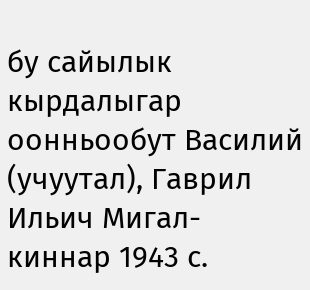бу сайылык кырдалыгар оонньообут Василий (учуутал), Гаврил Ильич Мигал-
киннар 1943 с.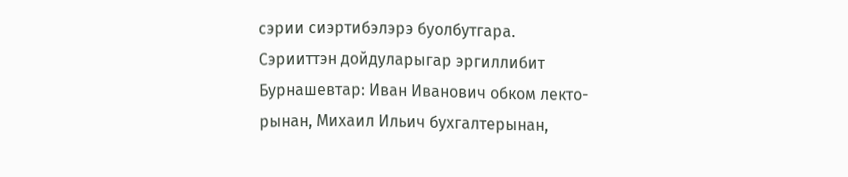сэрии сиэртибэлэрэ буолбутгара.
Сэрииттэн дойдуларыгар эргиллибит Бурнашевтар: Иван Иванович обком лекто-
рынан, Михаил Ильич бухгалтерынан,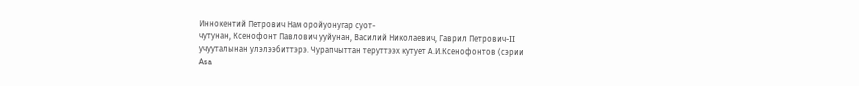Иннокентий Петрович Нам оройуонугар суот-
чутунан, Ксенофонт Павлович ууйунан, Василий Николаевич, Гаврил Петрович-II
учууталынан улэлээбиттэрэ. Чурапчыттан теруттээх кутует А.И.Ксенофонтов (сэрии
Asa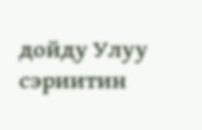дойду Улуу сэриитин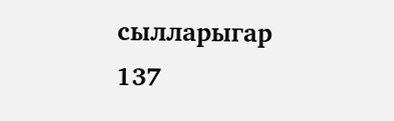сылларыгар 137